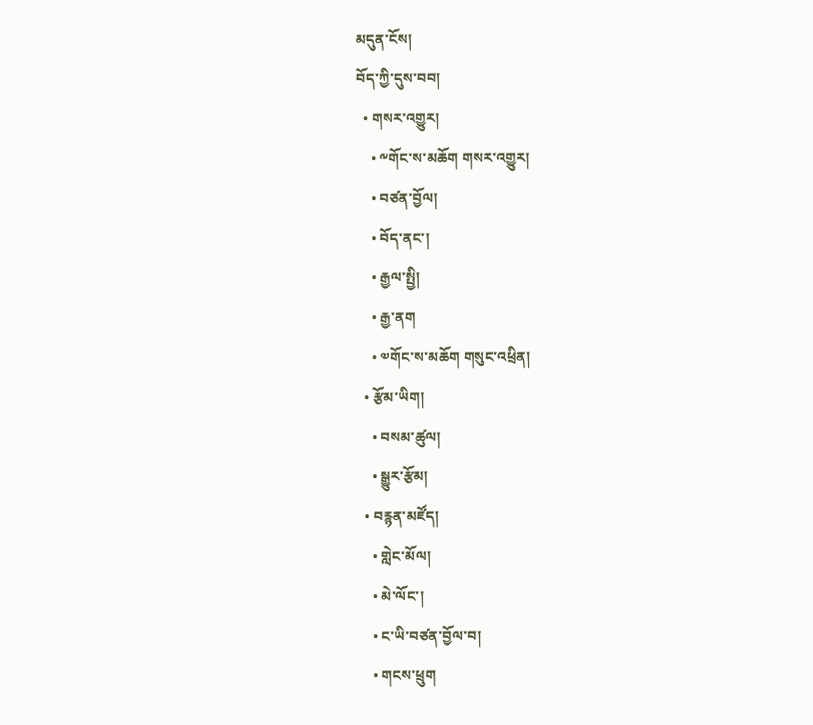མདུན་ངོས།
བོད་ཀྱི་དུས་བབ།
  • གསར་འགྱུར།
    • ༸གོང་ས་མཆོག གསར་འགྱུར།
    • བཙན་བྱོལ།
    • བོད་ནང་།
    • རྒྱལ་སྤྱི།
    • རྒྱ་ནག
    • ༧གོང་ས་མཆོག གསུང་འཕྲིན།
  • རྩོམ་ཡིག།
    • བསམ་ཚུལ།
    • སྒྱུར་རྩོམ།
  • བརྙན་མཛོད།
    • གླེང་མོལ།
    • མེ་ལོང་།
    • ང་ཡི་བཙན་བྱོལ་བ།
    • གངས་ཕྲུག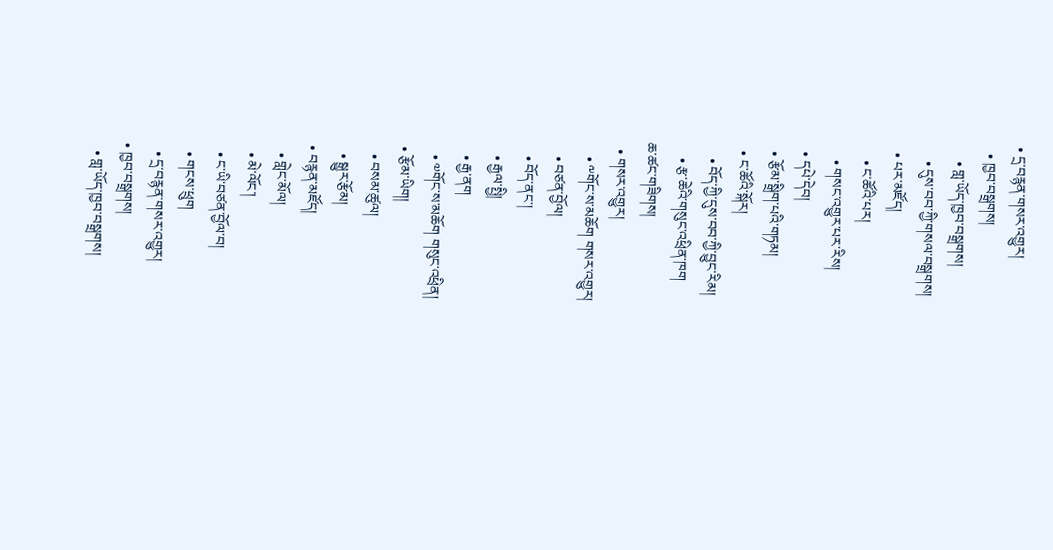• དྲ་བརྙན་གསར་འགྱུར།
  • ཁྱབ་བསྒྲགས།
    • གླ་ཡོད་ཁྱབ་བསྒྲགས།
    • དུས་བབ་ཀྱི་གསལ་བསྒྲགས།
  • པར་མཛོད།
    • ང་ཚོའི་པར།
    • གསང་འགྱུར་པར་རིས།
  • དཔེ་དེབ།
  • རྩོམ་སྒྲིག་པའི་གཏམ།
  • ང་ཚོའི་སྐོར།
    • བོད་ཀྱི་དུས་བབ་ཀྱི་བྱུང་རིམ།
    • རྩ་ཆེའི་གསུང་འཕྲིན་ཁག
ཆ་ཚང་གཟིགས།
  • གསར་འགྱུར།
    • ༸གོང་ས་མཆོག གསར་འགྱུར།
    • བཙན་བྱོལ།
    • བོད་ནང་།
    • རྒྱལ་སྤྱི།
    • རྒྱ་ནག
    • ༧གོང་ས་མཆོག གསུང་འཕྲིན།
  • རྩོམ་ཡིག།
    • བསམ་ཚུལ།
    • སྒྱུར་རྩོམ།
  • བརྙན་མཛོད།
    • གླེང་མོལ།
    • མེ་ལོང་།
    • ང་ཡི་བཙན་བྱོལ་བ།
    • གངས་ཕྲུག
    • དྲ་བརྙན་གསར་འགྱུར།
  • ཁྱབ་བསྒྲགས།
    • གླ་ཡོད་ཁྱབ་བསྒྲགས།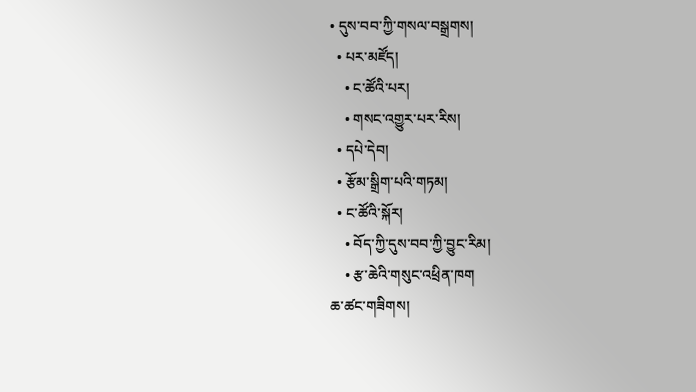• དུས་བབ་ཀྱི་གསལ་བསྒྲགས།
  • པར་མཛོད།
    • ང་ཚོའི་པར།
    • གསང་འགྱུར་པར་རིས།
  • དཔེ་དེབ།
  • རྩོམ་སྒྲིག་པའི་གཏམ།
  • ང་ཚོའི་སྐོར།
    • བོད་ཀྱི་དུས་བབ་ཀྱི་བྱུང་རིམ།
    • རྩ་ཆེའི་གསུང་འཕྲིན་ཁག
ཆ་ཚང་གཟིགས།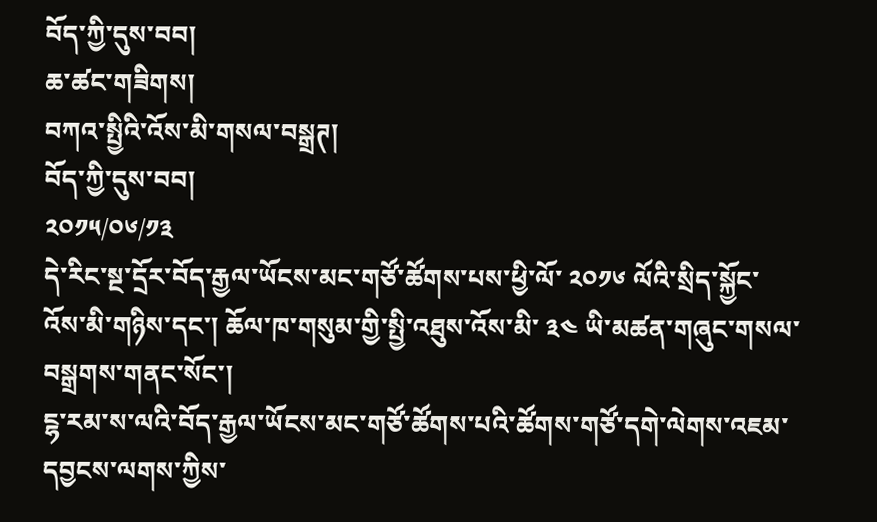བོད་ཀྱི་དུས་བབ།
ཆ་ཚང་གཟིགས།
བཀའ་སྤྱིའི་འོས་མི་གསལ་བསྒྲཊ།
བོད་ཀྱི་དུས་བབ།
༢༠༡༥/༠༦/༡༣
དེ་རིང་སྔ་དྲོར་བོད་རྒྱལ་ཡོངས་མང་གཙོ་ཚོགས་པས་ཕྱི་ལོ་ ༢༠༡༦ ལོའི་སྲིད་སྐྱོང་འོས་མི་གཉིས་དང་། ཆོལ་ཁ་གསུམ་གྱི་སྤྱི་འཐུས་འོས་མི་ ༣༤ ཡི་མཚན་གཞུང་གསལ་བསྒྲགས་གནང་སོང་།
ངྷ་རམ་ས་ལའི་བོད་རྒྱལ་ཡོངས་མང་གཙོ་ཚོགས་པའི་ཚོགས་གཙོ་དགེ་ལེགས་འཇམ་དབྱངས་ལགས་ཀྱིས་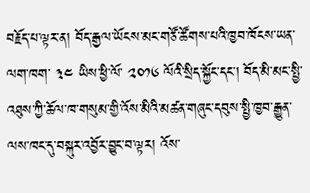བརྗོད་པ་ལྟར་ན། བོད་རྒྱལ་ཡོངས་མང་གཙོ་ཚོགས་པའི་ཁྱབ་ཁོངས་ཡན་ལག་ཁག་ ༣༤ ཡིས་ཕྱི་ལོ་ ༢༠༡༦ ལོའི་སྲིད་སྐྱོང་དང་། བོད་མི་མང་སྤྱི་འཐུས་ཀྱི་ཆོལ་ཁ་གསུམ་གྱི་འོས་མིའི་མཚན་གཞུང་དབུས་སྤྱི་ཁྱབ་རྒྱུན་ལས་ཁང་དུ་བསྐུར་འབྱོར་བྱུང་བ་ལྟར། འོས་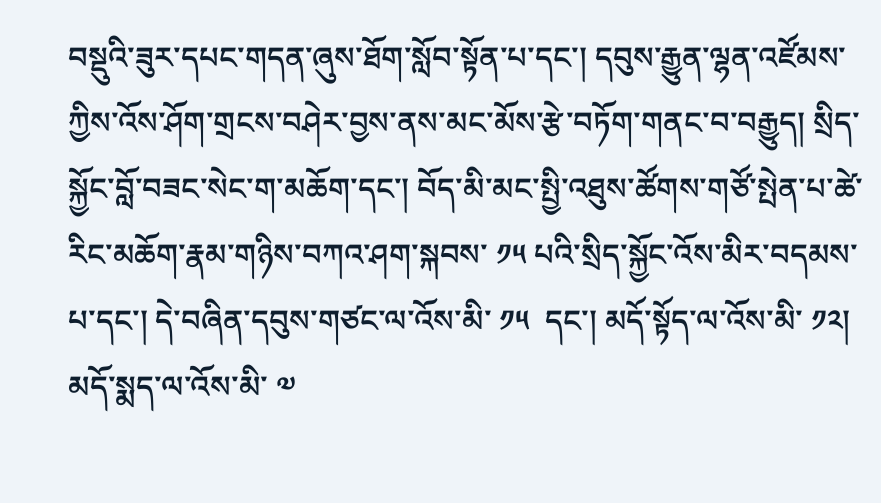བསྡུའི་ཟུར་དཔང་གདན་ཞུས་ཐོག་སློབ་སྟོན་པ་དང་། དབུས་རྒྱུན་ལྷན་འཛོམས་ཀྱིས་འོས་ཤོག་གྲངས་བཤེར་བྱས་ནས་མང་མོས་རྩེ་བཏོག་གནང་བ་བརྒྱུད། སྲིད་སྐྱོང་བློ་བཟང་སེང་ག་མཆོག་དང་། བོད་མི་མང་སྤྱི་འཐུས་ཚོགས་གཙོ་སྤེན་པ་ཚེ་རིང་མཆོག་རྣམ་གཉིས་བཀའ་ཤག་སྐབས་ ༡༥ པའི་སྲིད་སྐྱོང་འོས་མིར་བདམས་པ་དང་། དེ་བཞིན་དབུས་གཙང་ལ་འོས་མི་ ༡༥  དང་། མདོ་སྟོད་ལ་འོས་མི་ ༡༢། མདོ་སྨད་ལ་འོས་མི་ ༧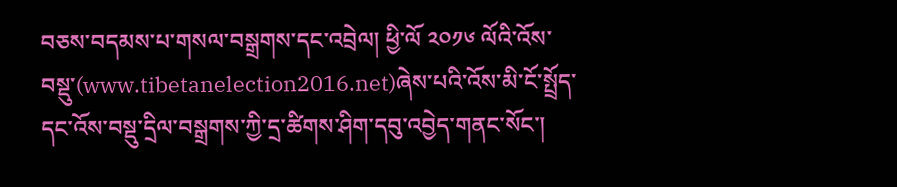བཅས་བདམས་པ་གསལ་བསྒྲགས་དང་འབྲེལ། ཕྱི་ལོ ༢༠༡༦ ལོའི་འོས་བསྡུ་(www.tibetanelection2016.net)ཞེས་པའི་འོས་མི་ངོ་སྤྲོད་དང་འོས་བསྡུ་དྲིལ་བསྒྲགས་ཀྱི་དྲ་ཚིགས་ཤིག་དབུ་འབྱེད་གནང་སོང་།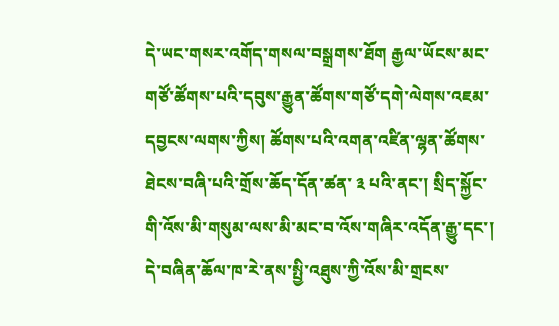དེ་ཡང་གསར་འགོད་གསལ་བསྒྲགས་ཐོག རྒྱལ་ཡོངས་མང་གཙོ་ཚོགས་པའི་དབུས་རྒྱུན་ཚོགས་གཙོ་དགེ་ལེགས་འཇམ་དབྱངས་ལགས་ཀྱིས། ཚོགས་པའི་འགན་འཛིན་ལྷན་ཚོགས་ཐེངས་བཞི་པའི་གྲོས་ཆོད་དོན་ཚན་ ༣ པའི་ནང་། སྲིད་སྐྱོང་གི་འོས་མི་གསུམ་ལས་མི་མང་བ་འོས་གཞིར་འདོན་རྒྱུ་དང་། དེ་བཞིན་ཆོལ་ཁ་རེ་ནས་སྤྱི་འཐུས་ཀྱི་འོས་མི་གྲངས་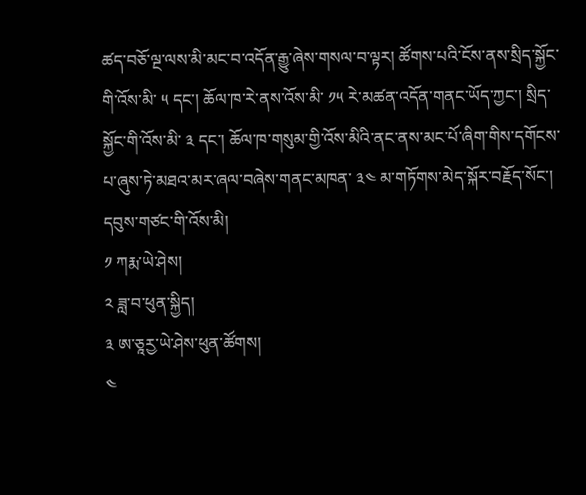ཚད་བཅོ་ལྔ་ལས་མི་མང་བ་འདོན་རྒྱུ་ཞེས་གསལ་བ་ལྟར། ཚོགས་པའི་ངོས་ནས་སྲིད་སྐྱོང་གི་འོས་མི་ ༥ དང་། ཆོལ་ཁ་རེ་ནས་འོས་མི་ ༡༥ རེ་མཚན་འདོན་གནང་ཡོད་ཀྱང་། སྲིད་སྐྱོང་གི་འོས་མི་ ༣ དང་། ཆོལ་ཁ་གསུམ་གྱི་འོས་མིའི་ནང་ནས་མང་པོ་ཞིག་གིས་དགོངས་པ་ཞུས་ཏེ་མཐའ་མར་ཞལ་བཞེས་གནང་མཁན་ ༣༤ མ་གཏོགས་མེད་སྐོར་བརྗོད་སོང་།
དབུས་གཙང་གི་འོས་མི།
༡ ཀརྨ་ཡེ་ཤེས།
༢ ཟླ་བ་ཕུན་སྐྱིད།
༣ ཨ་ཅཱརྱ་ཡེ་ཤེས་ཕུན་ཚོགས།
༤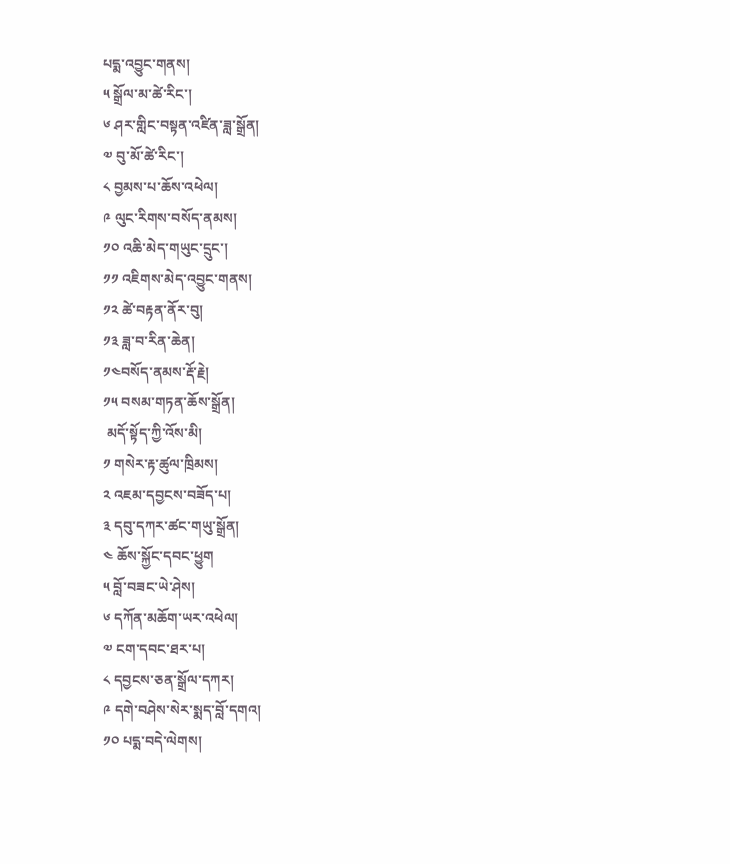པདྨ་འབྱུང་གནས།
༥ སྒྲོལ་མ་ཚེ་རིང་།
༦ ཤར་གླིང་བསྟན་འཛིན་ཟླ་སྒྲོན།
༧ བུ་མོ་ཚེ་རིང་།
༨ བྱམས་པ་ཆོས་འཕེལ།
༩ ལུང་རིགས་བསོད་ནམས།
༡༠ འཆི་མེད་གཡུང་དྲུང་།
༡༡ འཇིགས་མེད་འབྱུང་གནས།
༡༢ ཚེ་བརྟན་ནོར་བུ།
༡༣ ཟླ་བ་རིན་ཆེན།
༡༤བསོད་ནམས་རྡོ་རྗེ།
༡༥ བསམ་གཏན་ཆོས་སྒྲོན།
 མདོ་སྟོད་ཀྱི་འོས་མི།
༡ གསེར་རྟ་ཚུལ་ཁྲིམས།
༢ འཇམ་དབྱངས་བཟོད་པ།
༣ དབུ་དཀར་ཚང་གཡུ་སྒྲོན།
༤ ཆོས་སྐྱོང་དབང་ཕྱུག
༥ བློ་བཟང་ཡེ་ཤེས།
༦ དཀོན་མཆོག་ཡར་འཕེལ།
༧ ངག་དབང་ཐར་པ།
༨ དབྱངས་ཅན་སྒྲོལ་དཀར།
༩ དགེ་བཤེས་སེར་སྨད་བློ་དགའ།
༡༠ པདྨ་བདེ་ལེགས།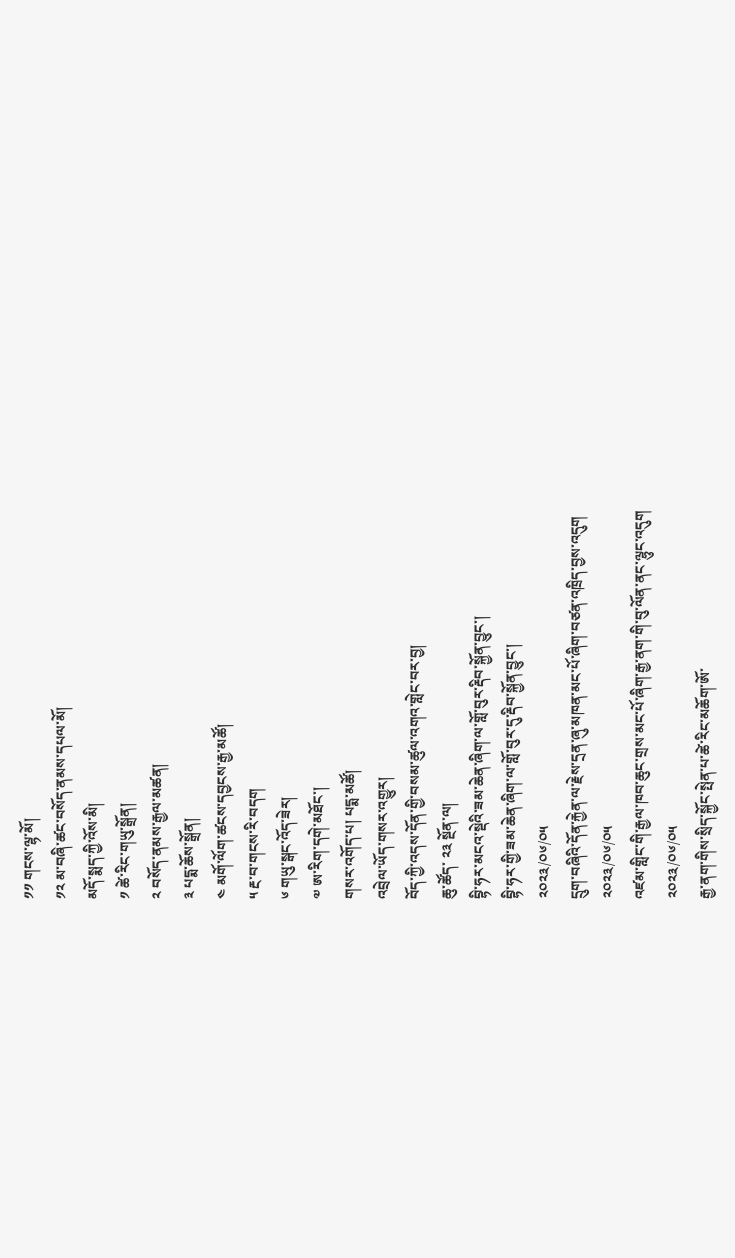༡༡ གངས་ལྷ་མོ།
༡༢ མ་བཞི་ཚང་བསོད་ནམས་དཔལ་མོ།
མདོ་སྨད་ཀྱི་འོས་མི།
༡ ཚེ་རིང་གཡུ་སྒྲོན།
༢ བསོད་ནམས་རྒྱལ་མཚན།
༣ པདྨ་ཆོས་སྒྲོན།
༤ མགོ་ལོག་ཚངས་དབྱངས་རྒྱ་མཚོ།
༥ རྔ་བ་གངས་རི་བདག
༦ གཡུ་སྒང་འོད་ཟེར།
༧ ཨ་རིག་དགེ་མཐོང་།
གསར་འགོད་པ། པདྨ་མཚོ།
འབྲེལ་ཡོད་གསར་འགྱུར།
བོད་ཀྱི་འདས་དོན་གྱི་བསམ་ཚུལ་འགའ་གླེང་བར་བྱ།
ཆུ་ཚོད་ ༢༣ སྔོན་ལ།
བྷི་ཧར་མངའ་སྡེའི་ཟམ་ཆེན་ཞིག་ལ་གློ་བུར་རྡིབ་སྐྱོན་བྱུང་།
བྷི་ཧར་གྱི་ཟམ་ཆེན་ཞིག་ལ་གློ་བུར་དུ་རྡིབ་སྐྱོན་བྱུང་།
༢༠༢༣/༠༦/༠༥
དྲུག་བཞིའི་དོན་རྐྱེན་ལ་རྗེས་དྲན་ཞུ་མཁན་མང་པོ་ཞིག་བཙན་འཁྲིད་བྱས་འདུག
༢༠༢༣/༠༦/༠༥
འཛམ་གླིང་གི་རྒྱལ་ཁབ་ཆུང་གྲས་མང་པོ་ཞིག་རྒྱ་ནག་གི་བུ་ལོན་ནང་ལྷུང་འདུག
༢༠༢༣/༠༦/༠༥
རྒྱ་ནག་གིས་སྲིད་སྐྱོང་སྤེན་པ་ཚེ་རིང་མཆོག་ཨོ་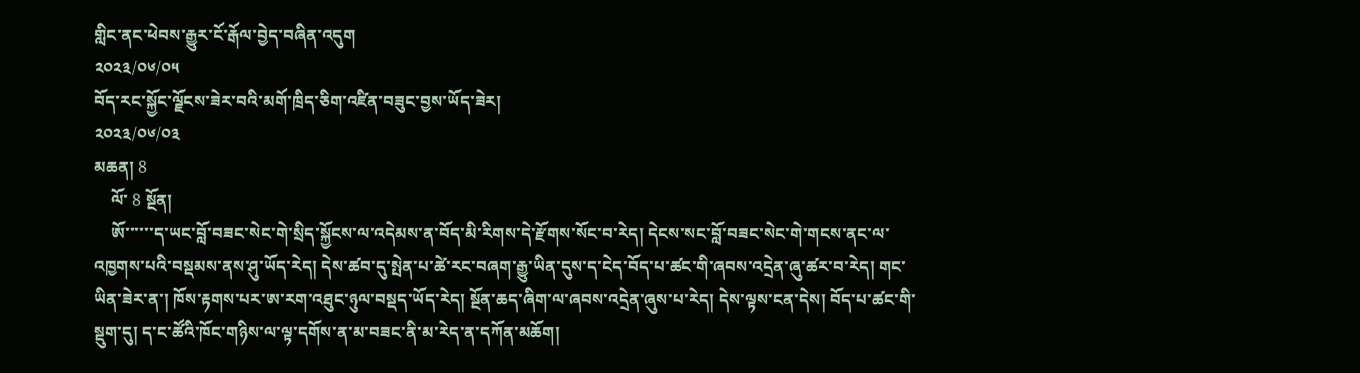གླིང་ནང་ཕེབས་རྒྱུར་ངོ་རྒོལ་བྱེད་བཞིན་འདུག
༢༠༢༣/༠༦/༠༥
བོད་རང་སྐྱོང་ལྗོངས་ཟེར་བའི་མགོ་ཁྲིད་ཅིག་འཛིན་བཟུང་བྱས་ཡོད་ཟེར།
༢༠༢༣/༠༦/༠༣
མཆན། 8
    ལོ་ 8 སྔོན།
    ཨོ་་་་་་ད་ཡང་བློ་བཟང་སེང་གེ་སྲིད་སྐྱོངས་ལ་འདེམས་ན་བོད་མི་རིགས་དེ་རྫོགས་སོང་བ་རེད། དེངས་སང་བློ་བཟང་སེང་གེ་གངས་ནང་ལ་འཁྱགས་པའི་བསྡམས་ནས་ཤུ་ཡོད་རེད། དེས་ཚབ་དུ་སྤེན་པ་ཚེ་རང་བཞག་རྒྱུ་ཡིན་དུས་ད་ངེད་བོད་པ་ཚང་གི་ཞབས་འདྲེན་ཞུ་ཚར་བ་རེད། གང་ཡིན་ཟེར་ན་། ཁོས་རྟགས་པར་ཨ་རག་འཐུང་ཉུལ་བསྡད་ཡོད་རེད། སྔོན་ཆད་ཞིག་ལ་ཞབས་འདྲེན་ཞུས་པ་རེད། དེས་ལྟས་ངན་དེས། བོད་པ་ཚང་གི་སྡུག་དུ། ད་ང་ཚོའི་ཁོང་གཉིས་ལ་ལྟ་དགོས་ན་མ་བཟང་ནི་མ་རེད་ན་དཀོན་མཆོག།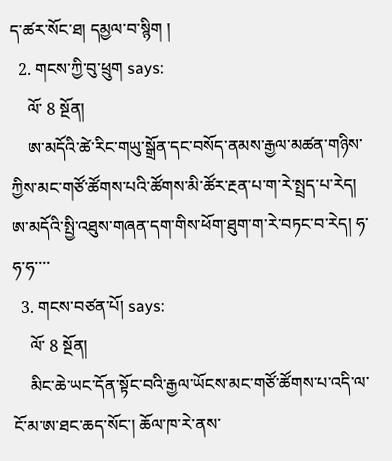ད་ཚར་སོང་ཐ། དམྱལ་བ་སྙིག །
  2. གངས་ཀྱི་བུ་ཕྲུག says:
    ལོ་ 8 སྔོན།
    ཨ་མདོའི་ཚེ་རིང་གཡུ་སྒྲོན་དང་བསོད་ནམས་རྒྱལ་མཚན་གཉིས་ཀྱིས་མང་གཙོ་ཚོགས་པའི་ཚོགས་མི་ཚོར་རྔན་པ་ག་རེ་སྤྲད་པ་རེད། ཨ་མདོའི་སྤྱི་འཐུས་གཞན་དག་གིས་ཕོག་ཐུག་ག་རེ་བཏང་བ་རེད། ཧ་ཧ་ཧ་་་་
  3. གངས་བཙན་པོ། says:
    ལོ་ 8 སྔོན།
    མིང་ཆེ་ཡང་དོན་སྟོང་བའི་རྒྱལ་ཡོངས་མང་གཙོ་ཚོགས་པ་འདི་ལ་ངོ་མ་ཨ་ཐང་ཆད་སོང་། ཆོལ་ཁ་རེ་ནས་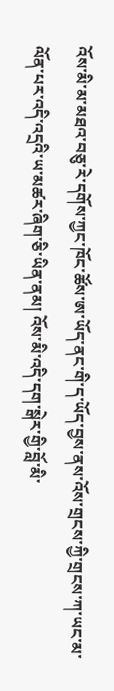འོས་མི་མ་མཐའ་བཅུ་རེ་དགོས་ཀྱང་ཁོང་ཚོས་ཨ་ཡོད་ནང་གི་ད་ཡོད་བྱས་ནས་འོས་གྲངས་ཀྱི་གྲངས་ཀ་ཡང་མ་ལོན་པར་འདི་འདྲའི་ཡ་མཚར་ཞིག་ཅི་ཡིན་ནམ། འོས་མི་འདི་དག་སྒེར་གྱི་བློ་མི་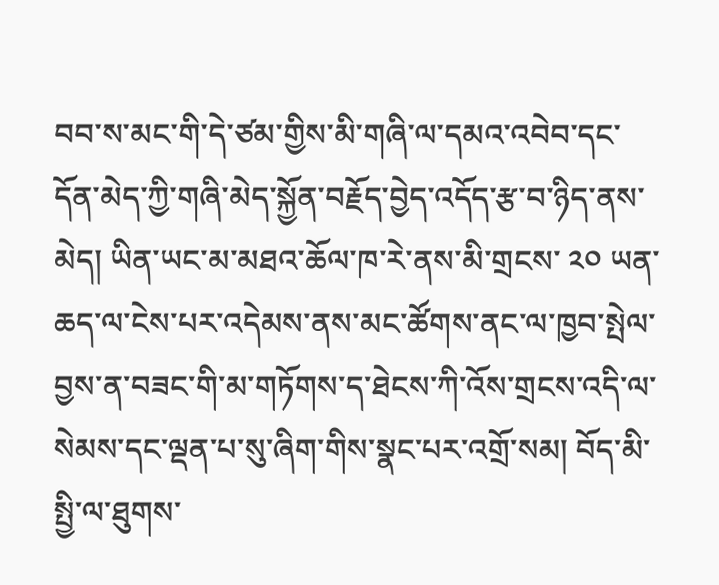བབ་ས་མང་གི་དེ་ཙམ་གྱིས་མི་གཞི་ལ་དམའ་འབེབ་དང་དོན་མེད་ཀྱི་གཞི་མེད་སྐྱོན་བརྗོད་བྱེད་འདོད་རྩ་བ་ཉིད་ནས་མེད། ཡིན་ཡང་མ་མཐའ་ཆོལ་ཁ་རེ་ནས་མི་གྲངས་ ༢༠ ཡན་ཆད་ལ་ངེས་པར་འདེམས་ནས་མང་ཚོགས་ནང་ལ་ཁྱབ་སྤེལ་བྱས་ན་བཟང་གི་མ་གཏོགས་ད་ཐེངས་ཀི་འོས་གྲངས་འདི་ལ་སེམས་དང་ལྡན་པ་སུ་ཞིག་གིས་སྣང་པར་འགྲོ་སམ། བོད་མི་སྤྱི་ལ་ཐུགས་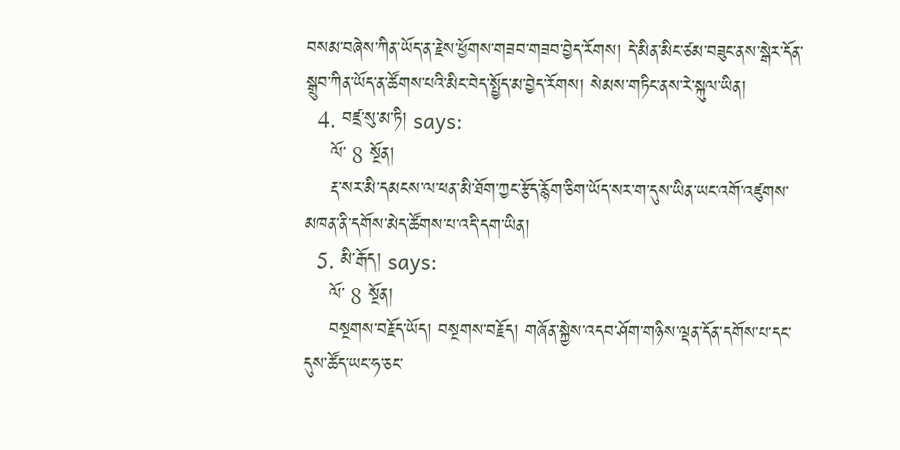བསམ་བཞེས་ཀིན་ཡོད་ན་རྗེས་ཕྱོགས་གཟབ་གཟབ་བྱེད་རོགས། དེ་མིན་མིང་ཙམ་བཟུང་ནས་སྒེར་དོན་སྒྲུབ་ཀིན་ཡོད་ན་ཚོགས་པའི་མིང་བེད་སྤྱོད་མ་བྱེད་རོགས། སེམས་གཏིང་ནས་རེ་སྐུལ་ཡིན།
  4. བཛྲ་སུ་མ་ཏི། says:
    ལོ་ 8 སྔོན།
    རྡ་སར་མི་དམངས་ལ་ཕན་མི་ཐོག་ཀྱང་རྩོད་རྙོག་ཅིག་ཡོད་སར་ག་དུས་ཡིན་ཡང་འགོ་འཛུགས་མཁན་ནི་དགོས་མེད་ཚོགས་པ་འདི་དག་ཡིན།
  5. མི་རྒོད། says:
    ལོ་ 8 སྔོན།
    བསྔགས་བརྗོད་ཡོད། བསྔགས་བརྗོད། གཞོན་སྐྱེས་འདབ་ཤོག་གཉིས་ལྡན་དོན་དགོས་པ་དང་ དུས་ཚོད་ཡང་ཧ་ཅང་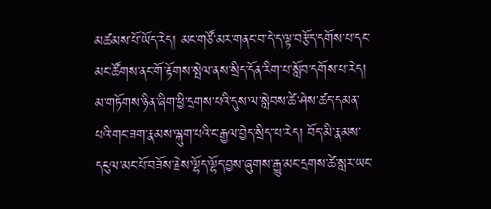མཚམས་པོ་ཡོད་རེད། མང་གཙོ་མར་གནང་བ་དེ་ད་ལྟ་བརྩོད་དགོས་པ་དང་ མང་ཚོགས་ནང་གོ་རྟོགས་སྤེལ་ནས་སྲིད་དོན་རིག་པ་སློབ་དགོས་པ་རེད། མ་གཏོགས་ཉིན་ཞིག་ཕྱི་དྲགས་པའི་དུས་ལ་སླེབས་ཚེ་ཤེས་ཚད་དམན་པའི་གང་ཟག་རྣམས་ལྐུག་པའི་ང་རྒྱལ་བྱེད་སྲིད་་པ་རེད། བོད་མི་རྣམས་དངུལ་མང་པོ་བཟོས་རྗེས་ལྷོད་ལྷོད་བྱས་ཞུགས་རྒྱུ་མང་དྲགས་ཚེ་སླར་ཡང་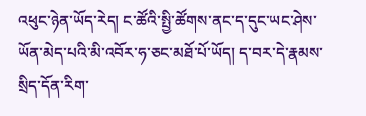འཕུང་ཉེན་ཡོད་རེད། ང་ཚོའི་སྤྱི་ཚོགས་ནང་ད་དུང་ཡང་ཤེས་ཡོན་མེད་པའི་མི་འབོར་ཧ་ཅང་མཐོ་པོ་ཡོད། ད་བར་དེ་རྣམས་སྲིད་དོན་རིག་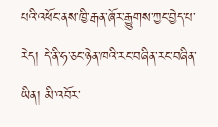པའི་འཕོང་ནས་ཁྱི་རྒན་ཞོར་རྒྱུགས་ཀྱང་བྱེད་པ་རེད། དེ་ནི་ཧ་ཅང་ཉེན་ཁའི་རང་བཞིན་རང་བཞིན་ཡིན། མི་འབོར་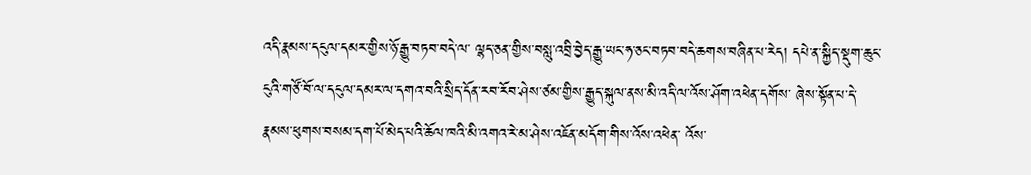འདི་རྣམས་དངུལ་དམར་གྱིས་ཉོ་རྒྱུ་བཏབ་བདེ་ལ་ ལྷད་ཅན་གྱིས་བསླུ་འབྲི་བྱེད་རྒྱུ་ཡང་ཧ་ཅང་བཏབ་བདེ་ཆགས་བཞིན་པ་རེད། དཔེ་ན་སྐྱིད་སྡུག་ཆུང་ངུའི་གཙོ་བོ་ལ་དངུལ་དམར་ལ་དགའ་བའི་སྲིད་དོན་རབ་རོབ་ཤེས་ཙམ་གྱིས་རྒྱུད་སྐུལ་ནས་མི་འདི་ལ་འོས་ཤོག་འཕེན་དགོས་ ཞེས་སྟོན་པ་དེ་རྣམས་ཕུགས་བསམ་དག་པོ་མེད་པའི་ཆོལ་ཁའི་མི་འགའ་རེ་མ་ཤེས་འཇོན་མདོག་གིས་འོས་འཕེན་ འོས་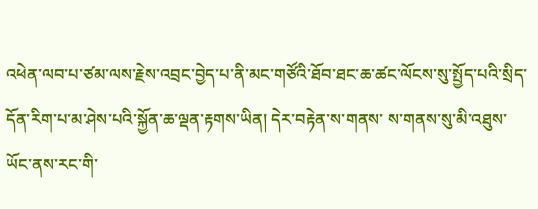འཕེན་ལབ་པ་ཙམ་ལས་རྗེས་འབྲང་བྱེད་པ་ནི་མང་གཙོའི་ཐོབ་ཐང་ཆ་ཚང་ལོངས་སུ་སྤྱོད་པའི་སྲིད་དོན་རིག་པ་མ་ཤེས་པའི་སྐྱོན་ཆ་ལྡན་རྟགས་ཡིན། དེར་བརྟེན་ས་གནས་ ས་གནས་སུ་མི་འཐུས་ཡོང་ནས་རང་གི་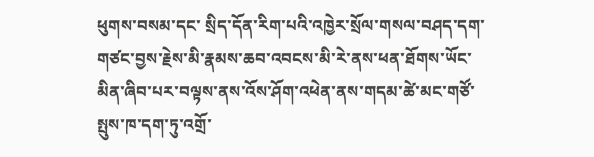ཕུགས་བསམ་དང་ སྲིད་དོན་རིག་པའི་འཁྱེར་སྲོལ་གསལ་བཤད་དག་གཙང་བྱས་རྗེས་མི་རྣམས་ཆབ་འབངས་མི་རེ་ནས་ཕན་ཐོགས་ཡོང་མིན་ཞིབ་པར་བལྟས་ནས་འོས་ཤོག་འཕེན་ནས་གདམ་ཚེ་མང་གཙོ་སྤུས་ཁ་དག་ཏུ་འགྲོ་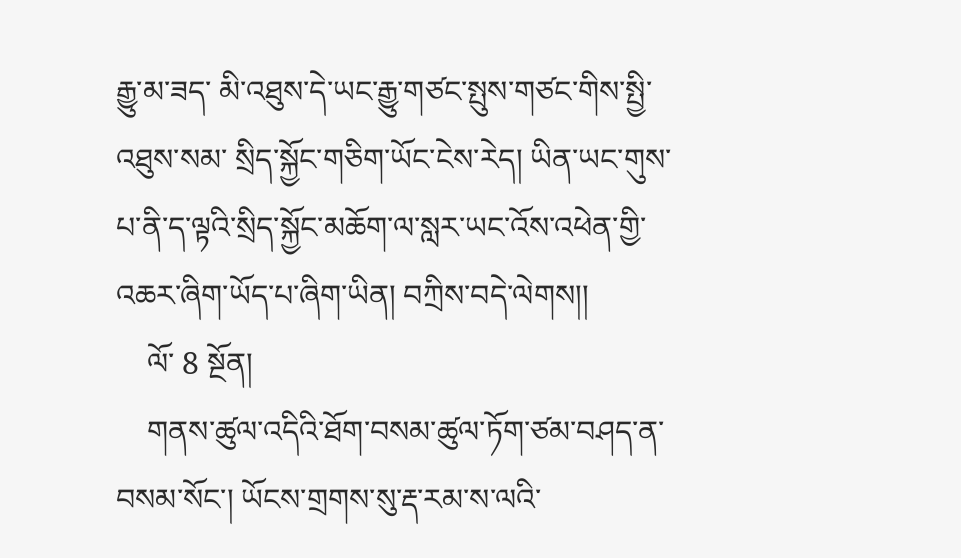རྒྱུ་མ་ཟད་ མི་འཐུས་དེ་ཡང་རྒྱུ་གཙང་སྤུས་གཙང་གིས་སྤྱི་འཐུས་སམ་ སྲིད་སྐྱོང་གཅིག་ཡོང་ངེས་རེད། ཡིན་ཡང་གུས་པ་ནི་ད་ལྟའི་སྲིད་སྐྱོང་མཆོག་ལ་སླར་ཡང་འོས་འཕེན་གྱི་འཆར་ཞིག་ཡོད་པ་ཞིག་ཡིན། བཀྲིས་བདེ་ལེགས།།
    ལོ་ 8 སྔོན།
    གནས་ཚུལ་འདིའི་ཐོག་བསམ་ཚུལ་ཏོག་ཙམ་བཤད་ན་བསམ་སོང་། ཡོངས་གྲགས་སུ་རྡ་རམ་ས་ལའི་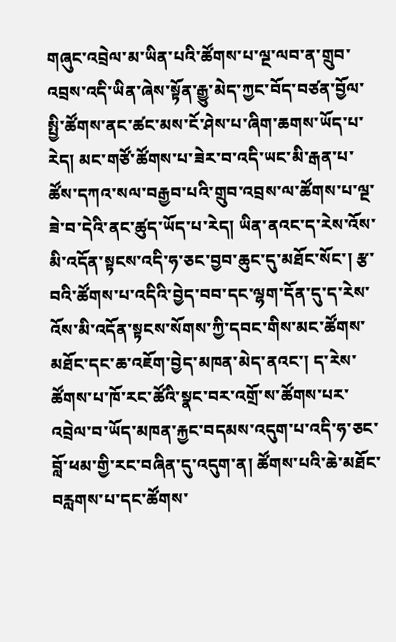གཞུང་འབྲེལ་མ་ཡིན་པའི་ཚོགས་པ་ལྔ་ལབ་ན་གྲུབ་འབྲས་འདི་ཡིན་ཞེས་སྟོན་རྒྱུ་མེད་ཀྱང་བོད་བཙན་བྱོལ་སྤྱི་ཚོགས་ནང་ཚང་མས་ངོ་ཤེས་པ་ཞིག་ཆགས་ཡོད་པ་རེད། མང་གཙོ་ཚོགས་པ་ཟེར་བ་འདི་ཡང་མི་རྒན་པ་ཚོས་དཀའ་སལ་བརྒྱབ་པའི་གྲུབ་འབྲས་ལ་ཚོགས་པ་ལྔ་ཟེ་བ་དེའི་ནང་ཚུད་ཡོད་པ་རེད། ཡིན་ནའང་ད་རེས་འོས་མི་འདོན་སྟངས་འདི་ཧ་ཅང་བྱབ་ཆུང་དུ་མཐོང་སོང་། རྩ་བའི་ཚོགས་པ་འདིའི་བྱེད་བབ་དང་ལྷག་དོན་དུ་ད་རེས་འོས་མི་འདོན་སྟངས་སོགས་ཀྱི་དབང་གིས་མང་ཚོགས་མཐོང་དང་ཆ་འཇོག་བྱེད་མཁན་མེད་ནའང་། ད་རེས་ཚོགས་པ་ཁོ་རང་ཚོའི་སྣང་བར་འགྲོ་ས་ཚོགས་པར་འབྲེལ་བ་ཡོད་མཁན་རྐྱང་བདམས་འདུག་པ་འདི་ཧ་ཅང་བློ་ཕམ་གྱི་རང་བཞིན་དུ་འདུག་ན། ཚོགས་པའི་ཆེ་མཐོང་བརླགས་པ་དང་ཚོགས་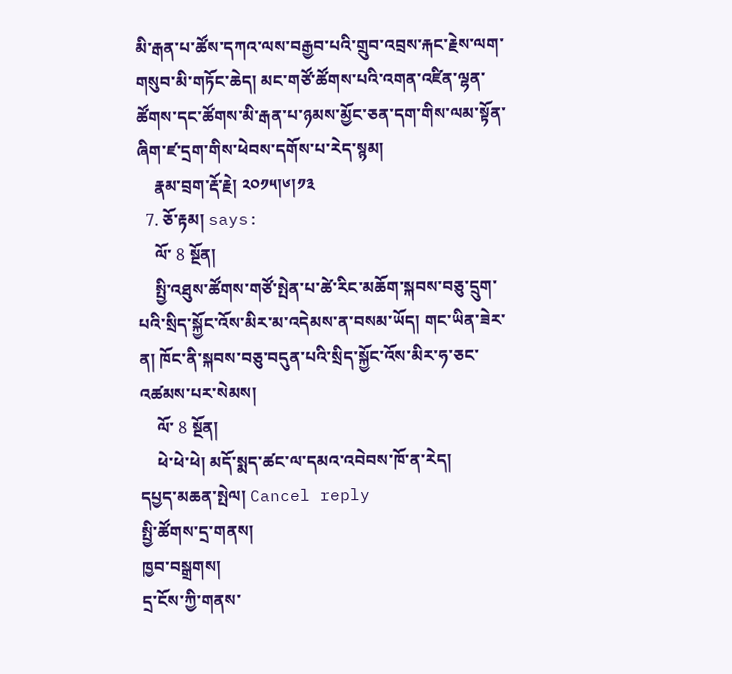མི་རྒན་པ་ཚོས་དཀའ་ལས་བརྒྱབ་པའི་གྲུབ་འབྲས་རྐང་རྗེས་ལག་གསུབ་མི་གཏོང་ཆེད། མང་གཙོ་ཚོགས་པའི་འགན་འཛིན་ལྷན་ཚོགས་དང་ཚོགས་མི་རྒན་པ་ཉམས་མྱོང་ཅན་དག་གིས་ལམ་སྟོན་ཞིག་ཛ་དྲག་གིས་ཕེབས་དགོས་པ་རེད་སྙམ།
    རྣམ་བྲག་རྡོ་རྗེ། ༢༠༡༥།༦།༡༣
  7. ཅོ་རྟམ། says:
    ལོ་ 8 སྔོན།
    སྤྱི་འཐུས་ཚོགས་གཙོ་སྤེན་པ་ཚེ་རིང་མཆོག་སྐབས་བཅུ་དྲུག་པའི་སྲིད་སྐྱོང་འོས་མིར་མ་འདེམས་ན་བསམ་ཡོད། གང་ཡིན་ཟེར་ན། ཁོང་ནི་སྐབས་བཅུ་བདུན་པའི་སྲིད་སྐྱོང་འོས་མིར་ཧ་ཅང་འཚམས་པར་སེམས།
    ལོ་ 8 སྔོན།
    ཕེ་ཕེ་ཕེ། མདོ་སྨད་ཚང་ལ་དམའ་འབེབས་ཁོ་ན་རེད།
དཔྱད་མཆན་སྤེལ། Cancel reply
སྤྱི་ཚོགས་དྲ་གནས།
ཁྱབ་བསྒྲགས།
དྲ་ངོས་ཀྱི་གནས་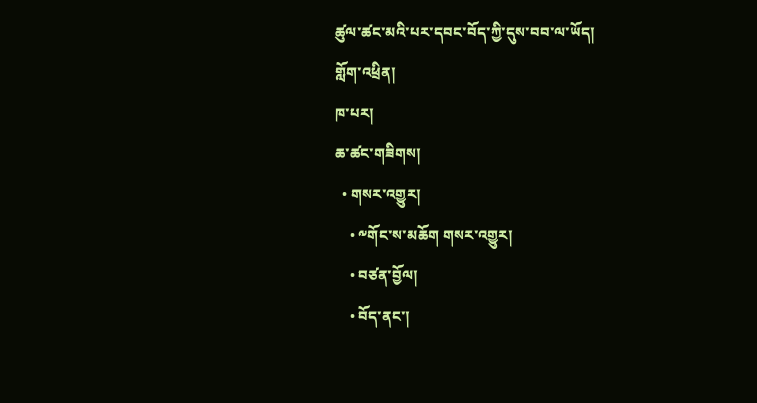ཚུལ་ཚང་མའི་པར་དབང་བོད་ཀྱི་དུས་བབ་ལ་ཡོད།
གློག་འཕྲིན།
ཁ་པར།
ཆ་ཚང་གཟིགས།
  • གསར་འགྱུར།
    • ༸གོང་ས་མཆོག གསར་འགྱུར།
    • བཙན་བྱོལ།
    • བོད་ནང་།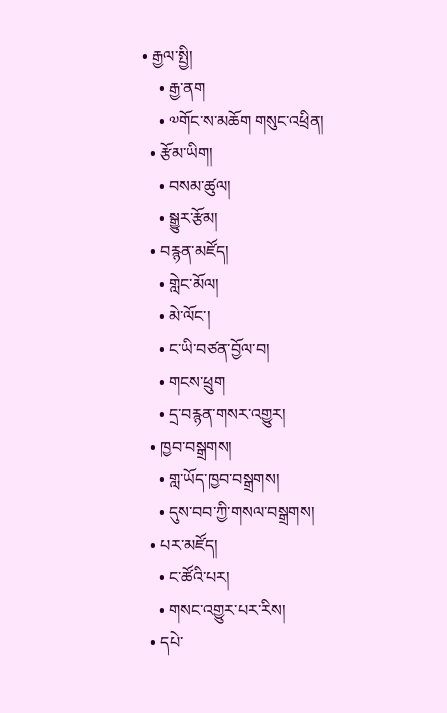• རྒྱལ་སྤྱི།
    • རྒྱ་ནག
    • ༧གོང་ས་མཆོག གསུང་འཕྲིན།
  • རྩོམ་ཡིག།
    • བསམ་ཚུལ།
    • སྒྱུར་རྩོམ།
  • བརྙན་མཛོད།
    • གླེང་མོལ།
    • མེ་ལོང་།
    • ང་ཡི་བཙན་བྱོལ་བ།
    • གངས་ཕྲུག
    • དྲ་བརྙན་གསར་འགྱུར།
  • ཁྱབ་བསྒྲགས།
    • གླ་ཡོད་ཁྱབ་བསྒྲགས།
    • དུས་བབ་ཀྱི་གསལ་བསྒྲགས།
  • པར་མཛོད།
    • ང་ཚོའི་པར།
    • གསང་འགྱུར་པར་རིས།
  • དཔེ་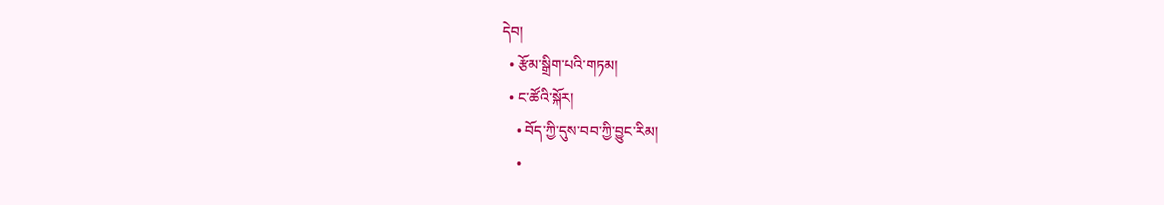དེབ།
  • རྩོམ་སྒྲིག་པའི་གཏམ།
  • ང་ཚོའི་སྐོར།
    • བོད་ཀྱི་དུས་བབ་ཀྱི་བྱུང་རིམ།
    •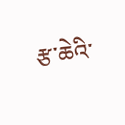རྩ་ཆེའི་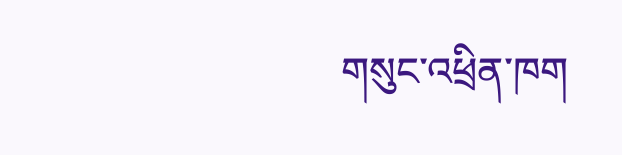གསུང་འཕྲིན་ཁག